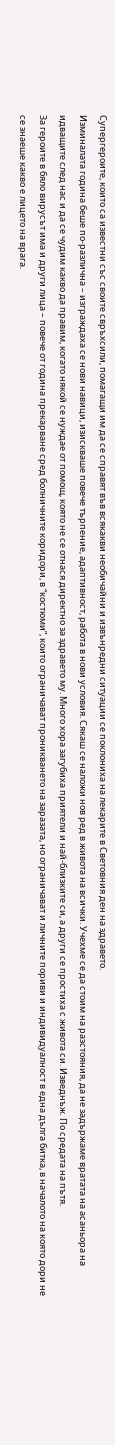Супергероите, които са известни със своите свръхсили, помагащи им да се справят във всякакви необичайни и извънредни ситуации се поклониха на лекарите в Световния ден на здравето.
Изминалата година беше по-различна – изграждаха се нови навици, изискваше повече търпение, адаптивност, работа в нови условия. Сякаш се наложи нов ред в живота на всички. Учехме се да стоим на разстояния, да не задържаме вратата на асаньора на идващите след нас и да се чудим какво да правим, когато някой се нуждаe от помощ, която не се отнася директно за здравето му. Много хора загубиха приятели и най-близките си, а други се простиха с живота си. Изведнъж. По средата на пътя.
За героите в бяло вирусът има и други лица – повече от година прекарване сред болничните коридори, в “костюми”, които ограничават проникването на заразата, но ограничават и личните пориви и индивидуалност в една дълга битка, в началото на която дори не се знаеше какво е лицето на врага.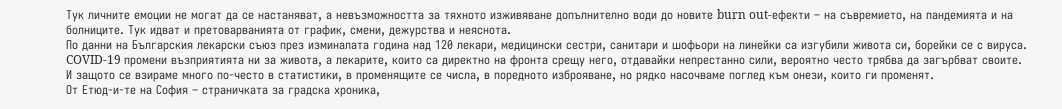Тук личните емоции не могат да се настаняват, а невъзможността за тяхното изживяване допълнително води до новите burn out-ефекти – на съвремието, на пандемията и на болниците. Тук идват и претоварванията от график, смени, дежурства и неяснота.
По данни на Българския лекарски съюз през изминалата година над 120 лекари, медицински сестри, санитари и шофьори на линейки са изгубили живота си, борейки се с вируса.
COVID-19 промени възприятията ни за живота, а лекарите, които са директно на фронта срещу него, отдавайки непрестанно сили, вероятно често трябва да загърбват своите.
И защото се взираме много по-често в статистики, в променящите се числа, в поредното изброяване, но рядко насочваме поглед към онези, които ги променят.
От Етюд-и-те на София – страничката за градска хроника,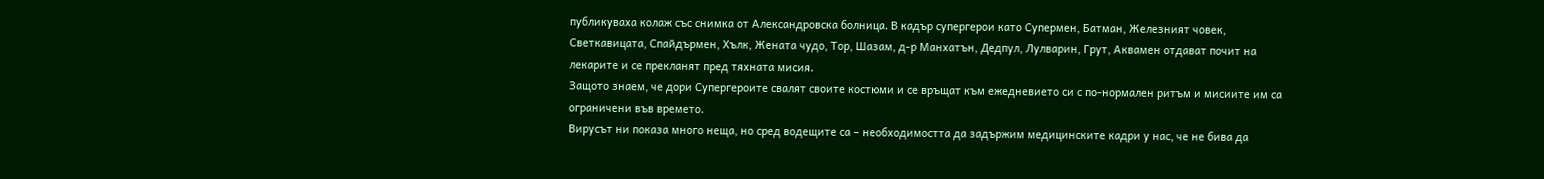публикуваха колаж със снимка от Александровска болница. В кадър супергерои като Супермен, Батман, Железният човек, Светкавицата, Спайдърмен, Хълк, Жената чудо, Тор, Шазам, д-р Манхатън, Дедпул, Лулварин, Грут, Аквамен отдават почит на лекарите и се прекланят пред тяхната мисия.
Защото знаем, че дори Супергероите свалят своите костюми и се връщат към ежедневието си с по-нормален ритъм и мисиите им са ограничени във времето.
Вирусът ни показа много неща, но сред водещите са – необходимостта да задържим медицинските кадри у нас, че не бива да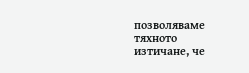позволяваме тяхното изтичане, че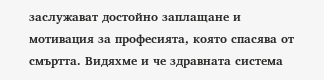заслужават достойно заплащане и мотивация за професията, която спасява от смъртта. Видяхме и че здравната система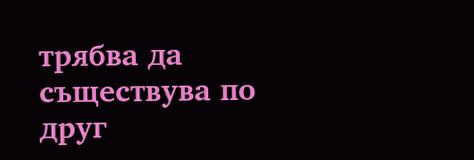трябва да съществува по друг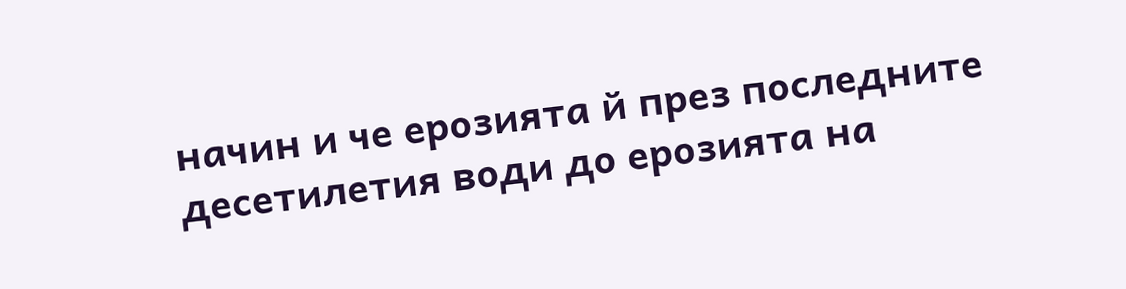начин и че ерозията й през последните десетилетия води до ерозията на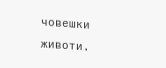човешки животи.